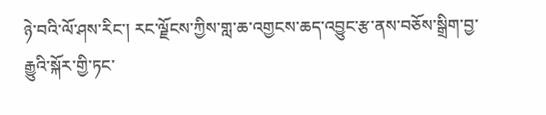ཉེ་བའི་ལོ་ཤས་རིང་། རང་ལྗོངས་ཀྱིས་གླ་ཆ་འགྱངས་ཆད་འབྱུང་རྩ་ནས་བཅོས་སྒྲིག་བྱ་རྒྱུའི་སྐོར་གྱི་ཏང་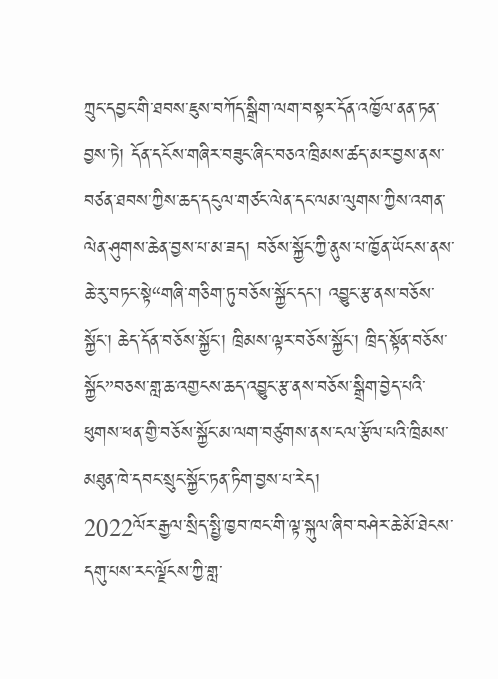ཀྲུང་དབྱང་གི་ཐབས་ཇུས་བཀོད་སྒྲིག་ལག་བསྟར་དོན་འཁྱོལ་ནན་ཏན་བྱས་ཏེ། དོན་དངོས་གཞིར་བཟུང་ཞིང་བཅའ་ཁྲིམས་ཚད་མར་བྱས་ནས་བཙན་ཐབས་ཀྱིས་ཆད་དངུལ་གཙང་ལེན་དང་ལམ་ལུགས་ཀྱིས་འགན་ལེན་ཤུགས་ཆེན་བྱས་པ་མ་ཟད། བཅོས་སྐྱོང་ཀྱི་ནུས་པ་ཁྱོན་ཡོངས་ནས་ཆེ་རུ་བཏང་སྟེ“གཞི་གཅིག་ཏུ་བཅོས་སྐྱོང་དང་། འབྱུང་རྩ་ནས་བཅོས་སྐྱོང་། ཆེད་དོན་བཅོས་སྐྱོང་། ཁྲིམས་ལྟར་བཅོས་སྐྱོང་། ཁྲིད་སྟོན་བཅོས་སྐྱོང”བཅས་གླ་ཆ་འགྱངས་ཆད་འབྱུང་རྩ་ནས་བཅོས་སྒྲིག་བྱེད་པའི་ཕུགས་ཕན་གྱི་བཅོས་སྐྱོང་མ་ལག་བཙུགས་ནས་ངལ་རྩོལ་པའི་ཁྲིམས་མཐུན་ཁེ་དབང་སྲུང་སྐྱོང་ཏན་ཏིག་བྱས་པ་རེད།
2022ལོར་རྒྱལ་སྲིད་སྤྱི་ཁྱབ་ཁང་གི་ལྟ་སྐུལ་ཞིབ་བཤེར་ཆེ་མོ་ཐེངས་དགུ་པས་རང་ལྗོངས་ཀྱི་གླ་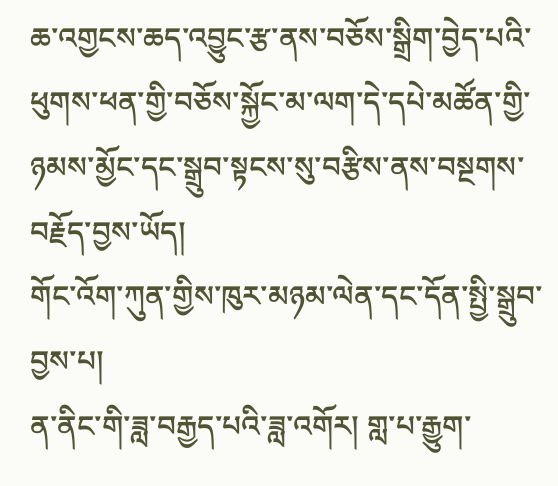ཆ་འགྱངས་ཆད་འབྱུང་རྩ་ནས་བཅོས་སྒྲིག་བྱེད་པའི་ཕུགས་ཕན་གྱི་བཅོས་སྐྱོང་མ་ལག་དེ་དཔེ་མཚོན་གྱི་ཉམས་མྱོང་དང་སྒྲུབ་སྟངས་སུ་བརྩིས་ནས་བསྔགས་བརྗོད་བྱས་ཡོད།
གོང་འོག་ཀུན་གྱིས་ཁུར་མཉམ་ལེན་དང་དོན་སྤྱི་སྒྲུབ་བྱས་པ།
ན་ནིང་གི་ཟླ་བརྒྱད་པའི་ཟླ་འགོར། གླ་པ་རྒྱུག་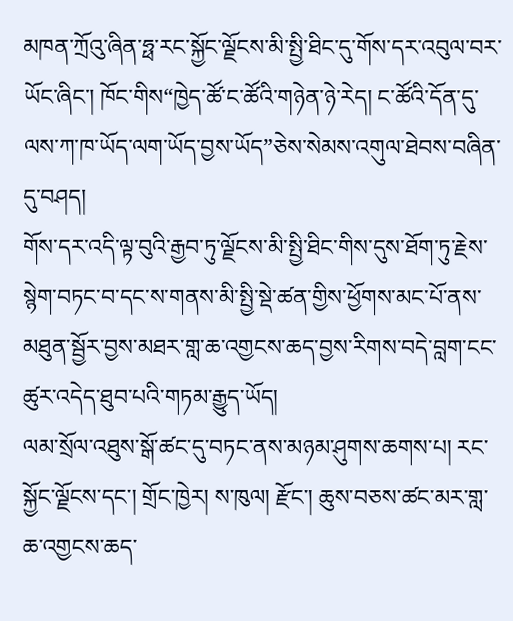མཁན་ཀྲོའུ་ཞིན་ཧྥ་རང་སྐྱོང་ལྗོངས་མི་སྤྱི་ཐིང་དུ་གོས་དར་འབུལ་བར་ཡོང་ཞིང་། ཁོང་གིས“ཁྱེད་ཚོ་ང་ཚོའི་གཉེན་ཉེ་རེད། ང་ཚོའི་དོན་དུ་ལས་ཀ་ཁ་ཡོད་ལག་ཡོད་བྱས་ཡོད”ཅེས་སེམས་འགུལ་ཐེབས་བཞིན་དུ་བཤད།
གོས་དར་འདི་ལྟ་བུའི་རྒྱབ་ཏུ་ལྗོངས་མི་སྤྱི་ཐིང་གིས་དུས་ཐོག་ཏུ་རྗེས་སྙེག་བཏང་བ་དང་ས་གནས་མི་སྤྱི་སྡེ་ཚན་གྱིས་ཕྱོགས་མང་པོ་ནས་མཐུན་སྦྱོར་བྱས་མཐར་གླ་ཆ་འགྱངས་ཆད་བྱས་རིགས་བདེ་བླག་ངང་ཚུར་འདེད་ཐུབ་པའི་གཏམ་རྒྱུད་ཡོད།
ལམ་སྲོལ་འཐུས་སྒོ་ཚང་དུ་བཏང་ནས་མཉམ་ཤུགས་ཆགས་པ། རང་སྐྱོང་ལྗོངས་དང་། གྲོང་ཁྱེར། ས་ཁུལ། རྫོང་། ཆུས་བཅས་ཚང་མར་གླ་ཆ་འགྱངས་ཆད་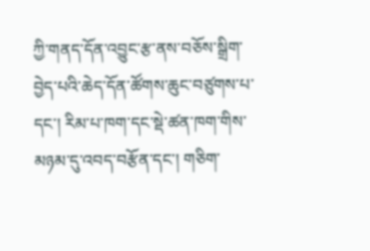ཀྱི་གནད་དོན་འབྱུང་རྩ་ནས་བཅོས་སྒྲིག་བྱེད་པའི་ཆེད་དོན་ཚོགས་ཆུང་བཙུགས་པ་དང་། རིམ་པ་ཁག་དང་སྡེ་ཚན་ཁག་གིས་མཉམ་དུ་འབད་བརྩོན་དང་། གཅིག་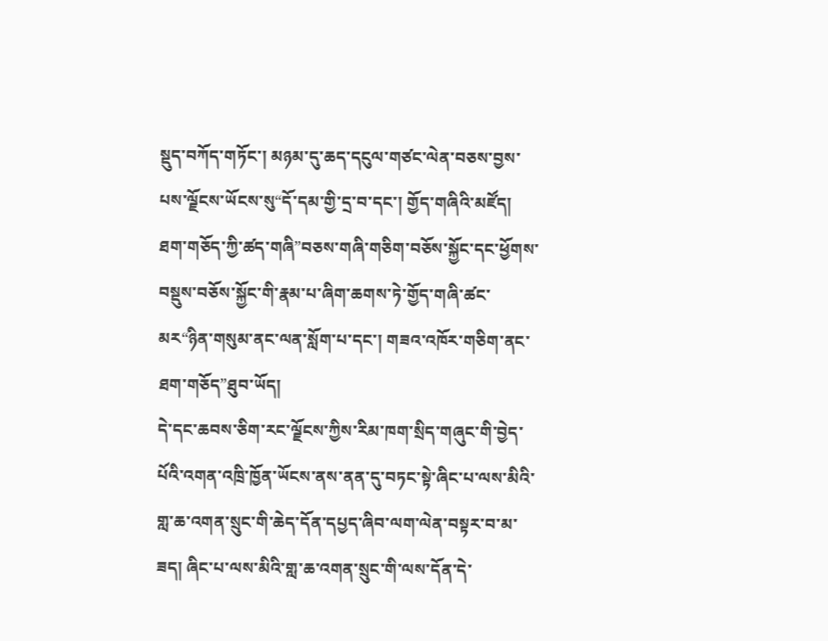སྡུད་བཀོད་གཏོང་། མཉམ་དུ་ཆད་དངུལ་གཙང་ལེན་བཅས་བྱས་པས་ལྗོངས་ཡོངས་སུ“དོ་དམ་གྱི་དྲ་བ་དང་། གྱོད་གཞིའི་མཛོད། ཐག་གཅོད་ཀྱི་ཚད་གཞི”བཅས་གཞི་གཅིག་བཅོས་སྐྱོང་དང་ཕྱོགས་བསྡུས་བཅོས་སྐྱོང་གི་རྣམ་པ་ཞིག་ཆགས་ཏེ་གྱོད་གཞི་ཚང་མར“ཉིན་གསུམ་ནང་ལན་སློག་པ་དང་། གཟའ་འཁོར་གཅིག་ནང་ཐག་གཅོད”ཐུབ་ཡོད།
དེ་དང་ཆབས་ཅིག་རང་ལྗོངས་ཀྱིས་རིམ་ཁག་སྲིད་གཞུང་གི་བྱེད་པོའི་འགན་འཁྲི་ཁྱོན་ཡོངས་ནས་ནན་དུ་བཏང་སྟེ་ཞིང་པ་ལས་མིའི་གླ་ཆ་འགན་སྲུང་གི་ཆེད་དོན་དཔྱད་ཞིབ་ལག་ལེན་བསྟར་བ་མ་ཟད། ཞིང་པ་ལས་མིའི་གླ་ཆ་འགན་སྲུང་གི་ལས་དོན་དེ་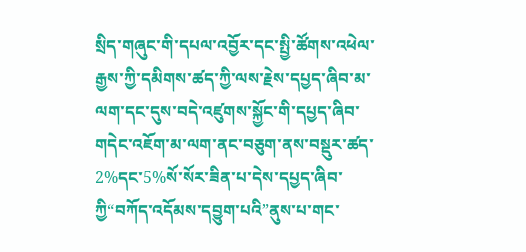སྲིད་གཞུང་གི་དཔལ་འབྱོར་དང་སྤྱི་ཚོགས་འཕེལ་རྒྱས་ཀྱི་དམིགས་ཚད་ཀྱི་ལས་རྗེས་དཔྱད་ཞིབ་མ་ལག་དང་དུས་བདེ་འཛུགས་སྐྱོང་གི་དཔྱད་ཞིབ་གདེང་འཇོག་མ་ལག་ནང་བཅུག་ནས་བསྡུར་ཚད་2%དང་5%སོ་སོར་ཟིན་པ་དེས་དཔྱད་ཞིབ་ཀྱི“བཀོད་འདོམས་དབྱུག་པའི”ནུས་པ་གང་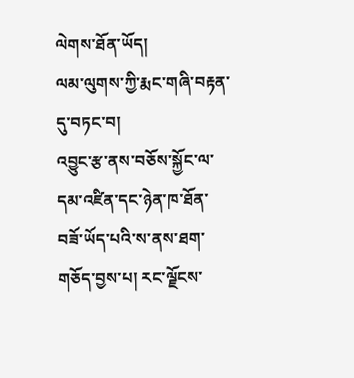ལེགས་ཐོན་ཡོད།
ལམ་ལུགས་ཀྱི་རྨང་གཞི་བརྟན་དུ་བཏང་བ།
འབྱུང་རྩ་ནས་བཅོས་སྐྱོང་ལ་དམ་འཛིན་དང་ཉེན་ཁ་ཐོན་བཟོ་ཡོད་པའི་ས་ནས་ཐག་གཅོད་བྱས་པ། རང་ལྗོངས་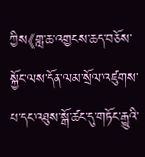ཀྱིས《གླ་ཆ་འགྱངས་ཆད་བཅོས་སྐྱོང་ལས་དོན་ལམ་སྲོལ་འཛུགས་པ་དང་འཐུས་སྒོ་ཚང་དུ་གཏོང་རྒྱུའི་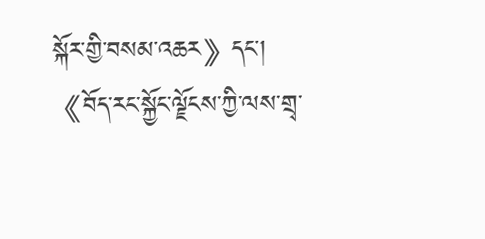སྐོར་གྱི་བསམ་འཆར》དང་། 《བོད་རང་སྐྱོང་ལྗོངས་ཀྱི་ལས་གྲྭ་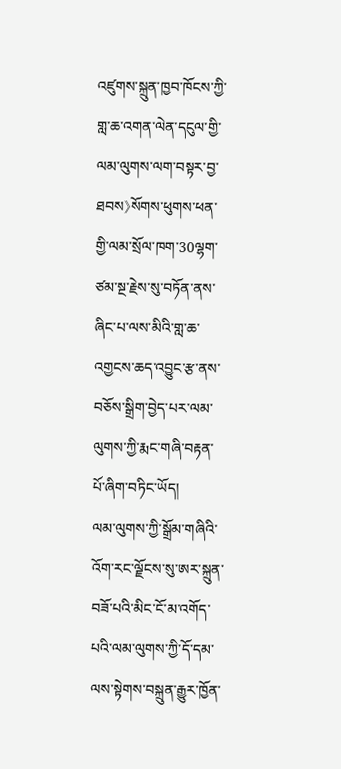འཛུགས་སྐྲུན་ཁྱབ་ཁོངས་ཀྱི་གླ་ཆ་འགན་ལེན་དངུལ་གྱི་ལམ་ལུགས་ལག་བསྟར་བྱ་ཐབས》སོགས་ཕུགས་ཕན་གྱི་ལམ་སྲོལ་ཁག་30ལྷག་ཙམ་སྔ་རྗེས་སུ་བཏོན་ནས་ཞིང་པ་ལས་མིའི་གླ་ཆ་འགྱངས་ཆད་འབྱུང་རྩ་ནས་བཅོས་སྒྲིག་བྱེད་པར་ལམ་ལུགས་ཀྱི་རྨང་གཞི་བརྟན་པོ་ཞིག་བཏིང་ཡོད།
ལམ་ལུགས་ཀྱི་སྒྲོམ་གཞིའི་འོག་རང་ལྗོངས་སུ་ཨར་སྐྲུན་བཟོ་པའི་མིང་ངོ་མ་འགོད་པའི་ལམ་ལུགས་ཀྱི་དོ་དམ་ལས་སྟེགས་བསྐྲུན་རྒྱུར་ཁྱོན་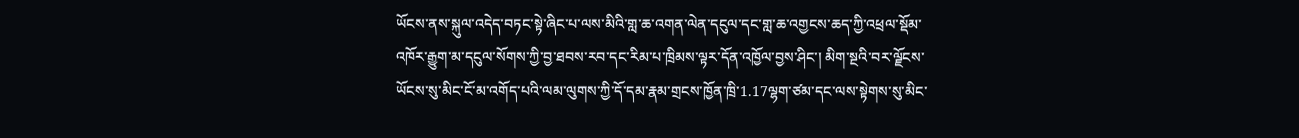ཡོངས་ནས་སྐུལ་འདེད་བཏང་སྟེ་ཞིང་པ་ལས་མིའི་གླ་ཆ་འགན་ལེན་དངུལ་དང་གླ་ཆ་འགྱངས་ཆད་ཀྱི་འཕྲལ་སྡོམ་འཁོར་རྒྱུག་མ་དངུལ་སོགས་ཀྱི་བྱ་ཐབས་རབ་དང་རིམ་པ་ཁྲིམས་ལྟར་དོན་འཁྱོལ་བྱས་ཤིང་། མིག་སྔའི་བར་ལྗོངས་ཡོངས་སུ་མིང་ངོ་མ་འགོད་པའི་ལམ་ལུགས་ཀྱི་དོ་དམ་རྣམ་གྲངས་ཁྱོན་ཁྲི་1.17ལྷག་ཙམ་དང་ལས་སྟེགས་སུ་མིང་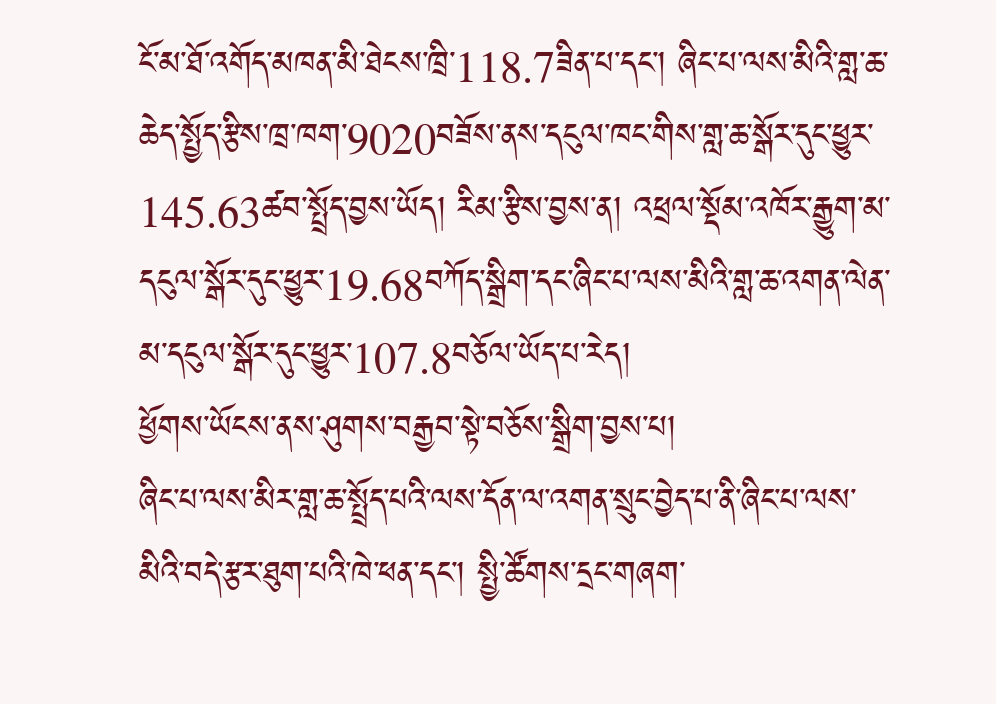ངོ་མ་ཐོ་འགོད་མཁན་མི་ཐེངས་ཁྲི་118.7ཟིན་པ་དང་། ཞིང་པ་ལས་མིའི་གླ་ཆ་ཆེད་སྤྱོད་རྩིས་ཁྲ་ཁག་9020བཟོས་ནས་དངུལ་ཁང་གིས་གླ་ཆ་སྒོར་དུང་ཕྱུར་145.63ཚབ་སྤྲོད་བྱས་ཡོད། རིམ་རྩིས་བྱས་ན། འཕྲལ་སྡོམ་འཁོར་རྒྱུག་མ་དངུལ་སྒོར་དུང་ཕྱུར་19.68བཀོད་སྒྲིག་དང་ཞིང་པ་ལས་མིའི་གླ་ཆ་འགན་ལེན་མ་དངུལ་སྒོར་དུང་ཕྱུར་107.8བཅོལ་ཡོད་པ་རེད།
ཕྱོགས་ཡོངས་ནས་ཤུགས་བརྒྱབ་སྟེ་བཅོས་སྒྲིག་བྱས་པ།
ཞིང་པ་ལས་མིར་གླ་ཆ་སྤྲོད་པའི་ལས་དོན་ལ་འགན་སྲུང་བྱེད་པ་ནི་ཞིང་པ་ལས་མིའི་བདེ་རྩར་ཐུག་པའི་ཁེ་ཕན་དང་། སྤྱི་ཚོགས་དྲང་གཞག་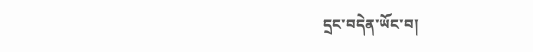དྲང་བདེན་ཡོང་བ།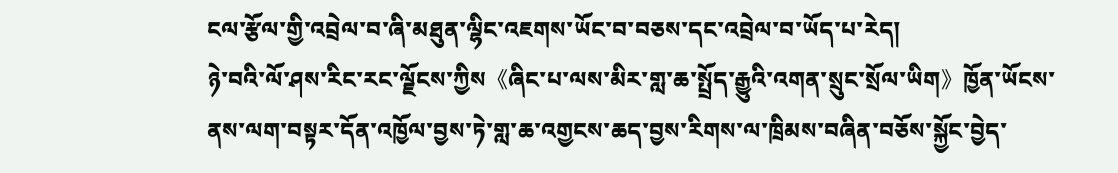ངལ་རྩོལ་གྱི་འབྲེལ་བ་ཞི་མཐུན་ལྷིང་འཇགས་ཡོང་བ་བཅས་དང་འབྲེལ་བ་ཡོད་པ་རེད།
ཉེ་བའི་ལོ་ཤས་རིང་རང་ལྗོངས་ཀྱིས《ཞིང་པ་ལས་མིར་གླ་ཆ་སྤྲོད་རྒྱུའི་འགན་སྲུང་སྲོལ་ཡིག》ཁྱོན་ཡོངས་ནས་ལག་བསྟར་དོན་འཁྱོལ་བྱས་ཏེ་གླ་ཆ་འགྱངས་ཆད་བྱས་རིགས་ལ་ཁྲིམས་བཞིན་བཅོས་སྐྱོང་བྱེད་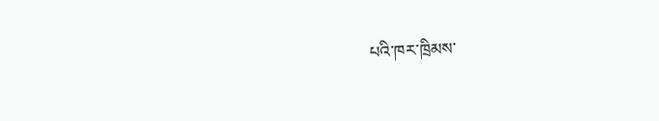པའི་ཁར་ཁྲིམས་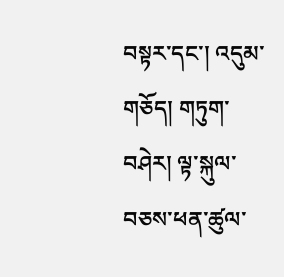བསྟར་དང་། འདུམ་གཅོད། གཏུག་བཤེར། ལྟ་སྐུལ་བཅས་ཕན་ཚུལ་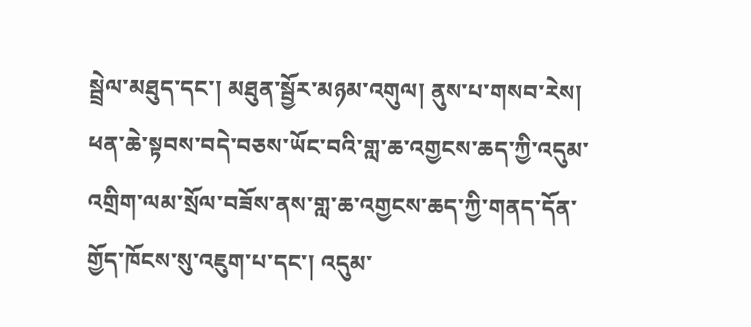སྦྲེལ་མཐུད་དང་། མཐུན་སྦྱོར་མཉམ་འགུལ། ནུས་པ་གསབ་རེས། ཕན་ཆེ་སྟབས་བདེ་བཅས་ཡོང་བའི་གླ་ཆ་འགྱངས་ཆད་ཀྱི་འདུམ་འགྲིག་ལམ་སྲོལ་བཟོས་ནས་གླ་ཆ་འགྱངས་ཆད་ཀྱི་གནད་དོན་གྱོད་ཁོངས་སུ་འཇུག་པ་དང་། འདུམ་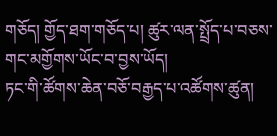གཅོད། གྱོད་ཐག་གཅོད་པ། ཚུར་ལན་སྤྲོད་པ་བཅས་གང་མགྱོགས་ཡོང་བ་བྱས་ཡོད།
ཏང་གི་ཚོགས་ཆེན་བཅོ་བརྒྱད་པ་འཚོགས་ཚུན།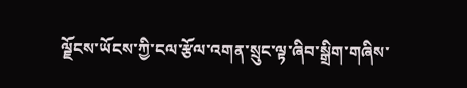ལྗོངས་ཡོངས་ཀྱི་ངལ་རྩོལ་འགན་སྲུང་ལྟ་ཞིབ་སྒྲིག་གཞིས་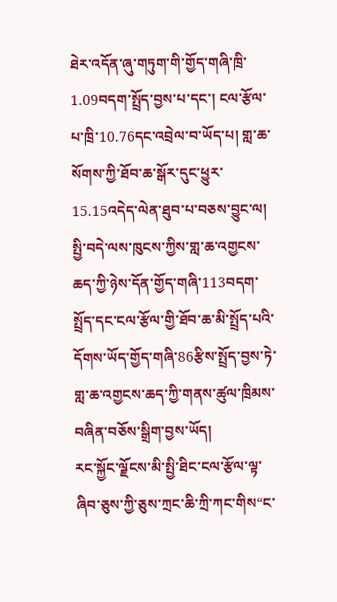ཐེར་འདོན་ཞུ་གཏུག་གི་གྱོད་གཞི་ཁྲི་1.09བདག་སྤྲོད་བྱས་པ་དང་། ངལ་རྩོལ་པ་ཁྲི་10.76དང་འབྲེལ་བ་ཡོད་པ། གླ་ཆ་སོགས་ཀྱི་ཐོབ་ཆ་སྒོར་དུང་ཕྱུར་15.15འདེད་ལེན་ཐུབ་པ་བཅས་བྱུང་ལ། སྤྱི་བདེ་ལས་ཁུངས་ཀྱིས་གླ་ཆ་འགྱངས་ཆད་ཀྱི་ཉེས་དོན་གྱོད་གཞི་113བདག་སྤྲོད་དང་ངལ་རྩོལ་གྱི་ཐོབ་ཆ་མི་སྤྲོད་པའི་དོགས་ཡོད་གྱོད་གཞི་86རྩིས་སྤྲོད་བྱས་ཏེ་གླ་ཆ་འགྱངས་ཆད་ཀྱི་གནས་ཚུལ་ཁྲིམས་བཞིན་བཅོས་སྒྲིག་བྱས་ཡོད།
རང་སྐྱོང་ལྗོངས་མི་སྤྱི་ཐིང་ངལ་རྩོལ་ལྟ་ཞིབ་ཅུས་ཀྱི་ཅུས་ཀྲང་ཆི་ཀྲི་ཀང་གིས“ང་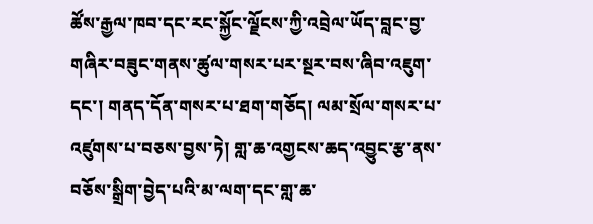ཚོས་རྒྱལ་ཁབ་དང་རང་སྐྱོང་ལྗོངས་ཀྱི་འབྲེལ་ཡོད་བླང་བྱ་གཞིར་བཟུང་གནས་ཚུལ་གསར་པར་སྔར་བས་ཞིབ་འཇུག་དང་། གནད་དོན་གསར་པ་ཐག་གཅོད། ལམ་སྲོལ་གསར་པ་འཛུགས་པ་བཅས་བྱས་ཏེ། གླ་ཆ་འགྱངས་ཆད་འབྱུང་རྩ་ནས་བཅོས་སྒྲིག་བྱེད་པའི་མ་ལག་དང་གླ་ཆ་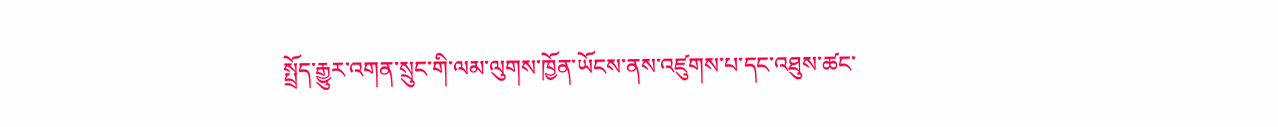སྤྲོད་རྒྱུར་འགན་སྲུང་གི་ལམ་ལུགས་ཁྱོན་ཡོངས་ནས་འཛུགས་པ་དང་འཐུས་ཚང་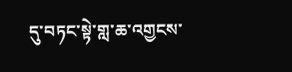དུ་བཏང་སྟེ་གླ་ཆ་འགྱངས་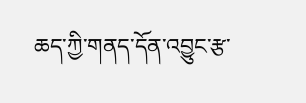ཆད་ཀྱི་གནད་དོན་འབྱུང་རྩ་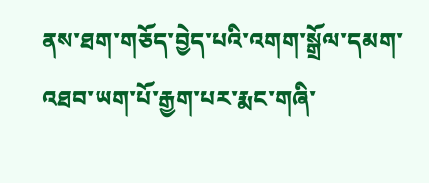ནས་ཐག་གཅོད་བྱེད་པའི་འགག་སྒྲོལ་དམག་འཐབ་ཡག་པོ་རྒྱག་པར་རྨང་གཞི་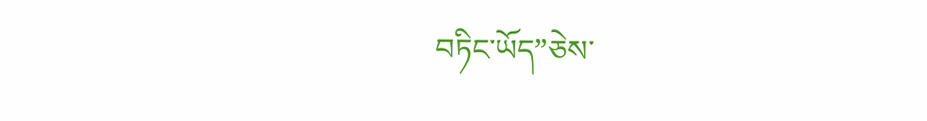བཏིང་ཡོད”ཅེས་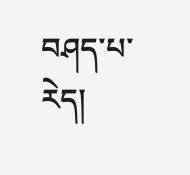བཤད་པ་རེད།